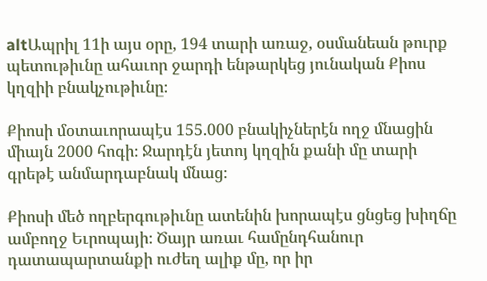altԱպրիլ 11ի այս օրը, 194 տարի առաջ, օսմանեան թուրք պետութիւնը ահաւոր ջարդի ենթարկեց յունական Քիոս կղզիի բնակչութիւնը։

Քիոսի մօտաւորապէս 155.000 բնակիչներէն ողջ մնացին միայն 2000 հոգի։ Ջարդէն յետոյ կղզին քանի մը տարի գրեթէ անմարդաբնակ մնաց։

Քիոսի մեծ ողբերգութիւնը ատենին խորապէս ցնցեց խիղճը ամբողջ Եւրոպայի։ Ծայր առաւ համընդհանուր դատապարտանքի ուժեղ ալիք մը, որ իր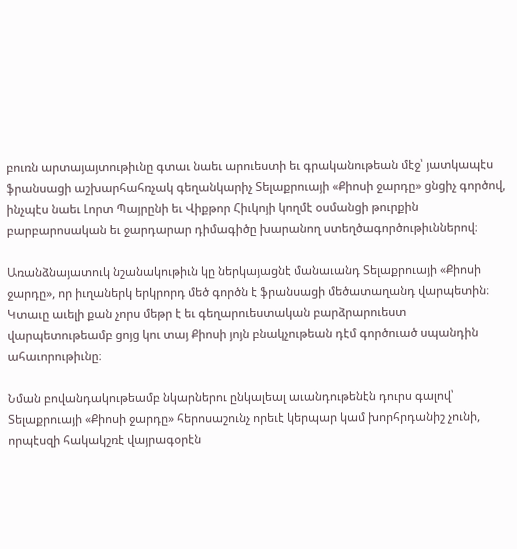բուռն արտայայտութիւնը գտաւ նաեւ արուեստի եւ գրականութեան մէջ՝ յատկապէս ֆրանսացի աշխարհահռչակ գեղանկարիչ Տելաքրուայի «Քիոսի ջարդը» ցնցիչ գործով, ինչպէս նաեւ Լորտ Պայրընի եւ Վիքթոր Հիւկոյի կողմէ օսմանցի թուրքին բարբարոսական եւ ջարդարար դիմագիծը խարանող ստեղծագործութիւններով։

Առանձնայատուկ նշանակութիւն կը ներկայացնէ մանաւանդ Տելաքրուայի «Քիոսի ջարդը», որ իւղաներկ երկրորդ մեծ գործն է ֆրանսացի մեծատաղանդ վարպետին։ Կտաւը աւելի քան չորս մեթր է եւ գեղարուեստական բարձրարուեստ վարպետութեամբ ցոյց կու տայ Քիոսի յոյն բնակչութեան դէմ գործուած սպանդին ահաւորութիւնը։

Նման բովանդակութեամբ նկարներու ընկալեալ աւանդութենէն դուրս գալով՝ Տելաքրուայի «Քիոսի ջարդը» հերոսաշունչ որեւէ կերպար կամ խորհրդանիշ չունի, որպէսզի հակակշռէ վայրագօրէն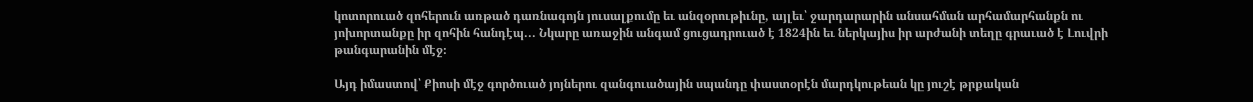կոտորուած զոհերուն առթած դառնագոյն յուսալքումը եւ անզօրութիւնը, այլեւ՝ ջարդարարին անսահման արհամարհանքն ու յոխորտանքը իր զոհին հանդէպ... Նկարը առաջին անգամ ցուցադրուած է 1824ին եւ ներկայիս իր արժանի տեղը գրաւած է Լուվրի թանգարանին մէջ։

Այդ իմաստով՝ Քիոսի մէջ գործուած յոյներու զանգուածային սպանդը փաստօրէն մարդկութեան կը յուշէ թրքական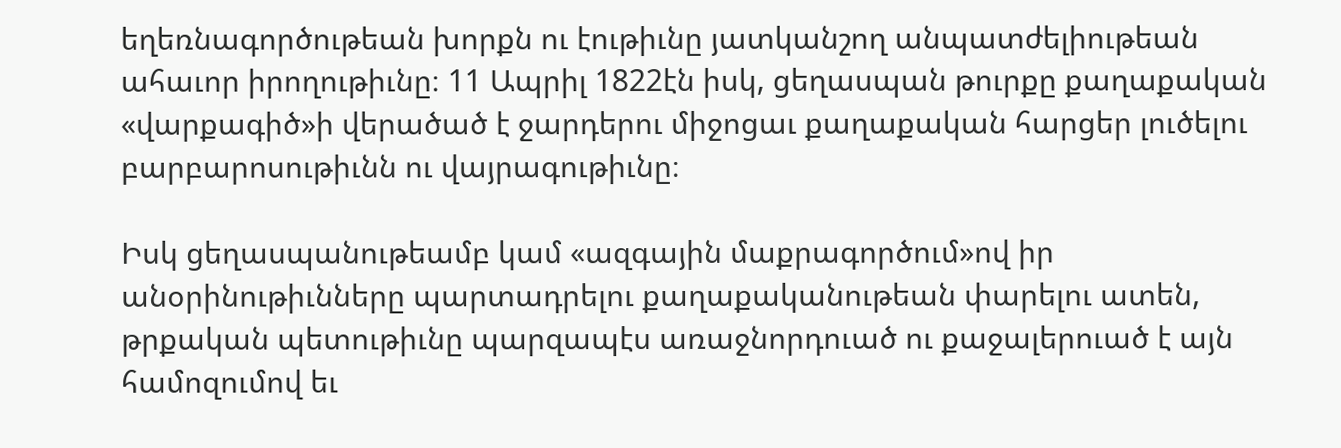եղեռնագործութեան խորքն ու էութիւնը յատկանշող անպատժելիութեան ահաւոր իրողութիւնը։ 11 Ապրիլ 1822էն իսկ, ցեղասպան թուրքը քաղաքական «վարքագիծ»ի վերածած է ջարդերու միջոցաւ քաղաքական հարցեր լուծելու բարբարոսութիւնն ու վայրագութիւնը։

Իսկ ցեղասպանութեամբ կամ «ազգային մաքրագործում»ով իր անօրինութիւնները պարտադրելու քաղաքականութեան փարելու ատեն, թրքական պետութիւնը պարզապէս առաջնորդուած ու քաջալերուած է այն համոզումով եւ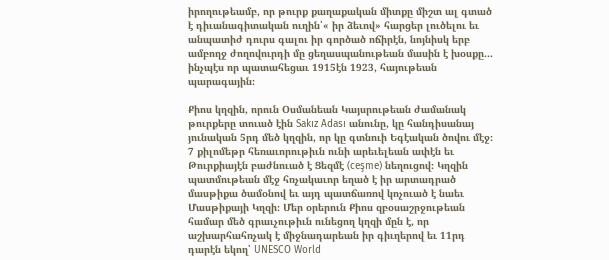իրողութեամբ, որ թուրք քաղաքական միտքը միշտ ալ գտած է դիւանագիտական ուղին՝« իր ձեւով» հարցեր լուծելու եւ անպատիժ դուրս գալու իր գործած ոճիրէն, նոյնիսկ երբ ամբողջ ժողովուրդի մը ցեղասպանութեան մասին է խօսքը... ինչպէս որ պատահեցաւ 1915էն 1923, հայութեան պարագային։

Քիոս կղզին, որուն Օսմանեան Կայսրութեան ժամանակ թուրքերը տուած էին Sakız Adası անունը, կը հանդիսանայ յունական 5րդ մեծ կղզին, որ կը գտնուի Եգէական ծովու մէջ։ 7 քիլոմեթր հեռաւորութիւն ունի արեւելեան ափէն եւ Թուրքիայէն բաժնուած է Ցեզմէ (ceşme) նեղուցով։ Կղզին պատմութեան մէջ հռչակաւոր եղած է իր արտադրած մասթիքա ծամօնով եւ այդ պատճառով կոչուած է նաեւ Մասթիքայի Կղզի։ Մեր օրերուն Քիոս զբօսաշրջութեան համար մեծ գրաւչութիւն ունեցող կղզի մըն է, որ աշխարհահռչակ է միջնադարեան իր գիւղերով եւ 11րդ դարէն եկող՝ UNESCO World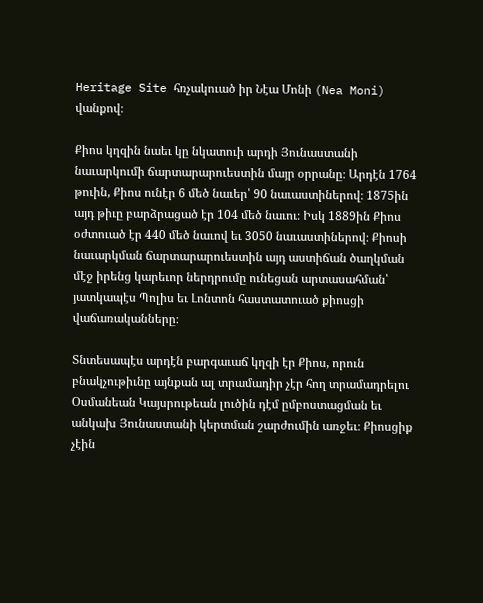Heritage Site հռչակուած իր Նէա Մոնի (Nea Moni) վանքով։

Քիոս կղզին նաեւ կը նկատուի արդի Յունաստանի նաւարկումի ճարտարարուեստին մայր օրրանը։ Արդէն 1764 թուին, Քիոս ունէր 6 մեծ նաւեր՝ 90 նաւաստիներով։ 1875ին այդ թիւը բարձրացած էր 104 մեծ նաւու։ Իսկ 1889ին Քիոս օժտուած էր 440 մեծ նաւով եւ 3050 նաւաստիներով։ Քիոսի նաւարկման ճարտարարուեստին այդ աստիճան ծաղկման մէջ իրենց կարեւոր ներդրումը ունեցան արտասահման՝ յատկապէս Պոլիս եւ Լոնտոն հաստատուած քիոսցի վաճառականները։

Տնտեսապէս արդէն բարգաւաճ կղզի էր Քիոս, որուն բնակչութիւնը այնքան ալ տրամադիր չէր հող տրամադրելու Օսմանեան Կայսրութեան լուծին դէմ ըմբոստացման եւ անկախ Յունաստանի կերտման շարժումին առջեւ։ Քիոսցիք չէին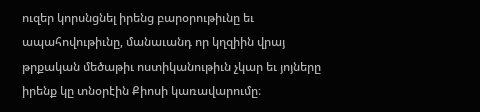ուզեր կորսնցնել իրենց բարօրութիւնը եւ ապահովութիւնը, մանաւանդ որ կղզիին վրայ թրքական մեծաթիւ ոստիկանութիւն չկար եւ յոյները իրենք կը տնօրէին Քիոսի կառավարումը։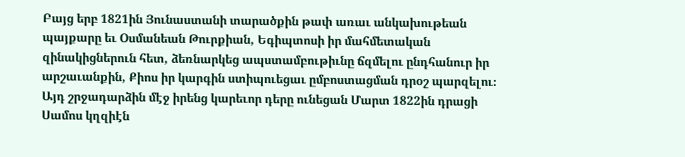Բայց երբ 1821ին Յունաստանի տարածքին թափ առաւ անկախութեան պայքարը եւ Օսմանեան Թուրքիան, Եգիպտոսի իր մահմետական զինակիցներուն հետ, ձեռնարկեց ապստամբութիւնը ճզմելու ընդհանուր իր արշաւանքին, Քիոս իր կարգին ստիպուեցաւ ըմբոստացման դրօշ պարզելու։ Այդ շրջադարձին մէջ իրենց կարեւոր դերը ունեցան Մարտ 1822ին դրացի Սամոս կղզիէն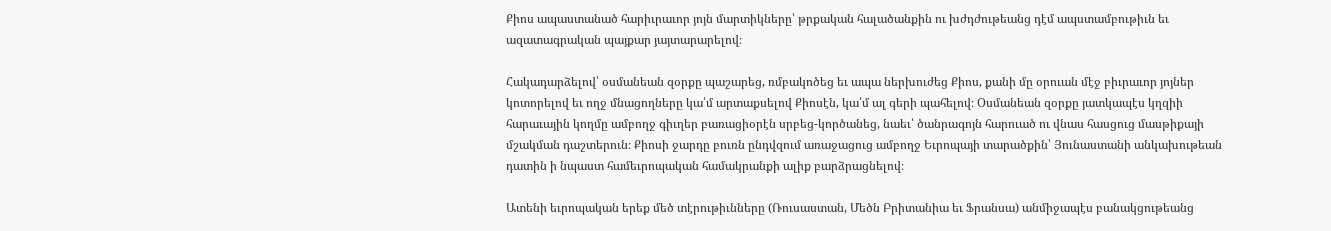Քիոս ապաստանած հարիւրաւոր յոյն մարտիկները՝ թրքական հալածանքին ու խժդժութեանց դէմ ապստամբութիւն եւ ազատագրական պայքար յայտարարելով։

Հակադարձելով՝ օսմանեան զօրքը պաշարեց, ռմբակոծեց եւ ապա ներխուժեց Քիոս, քանի մը օրուան մէջ բիւրաւոր յոյներ կոտորելով եւ ողջ մնացողները կա՛մ արտաքսելով Քիոսէն, կա՛մ ալ գերի պահելով։ Օսմանեան զօրքը յատկապէս կղզիի հարաւային կողմը ամբողջ գիւղեր բառացիօրէն սրբեց-կործանեց, նաեւ՝ ծանրագոյն հարուած ու վնաս հասցուց մասթիքայի մշակման դաշտերուն։ Քիոսի ջարդը բուռն ընդվզում առաջացուց ամբողջ Եւրոպայի տարածքին՝ Յունաստանի անկախութեան դատին ի նպաստ համեւրոպական համակրանքի ալիք բարձրացնելով։

Ատենի եւրոպական երեք մեծ տէրութիւնները (Ռուսաստան, Մեծն Բրիտանիա եւ Ֆրանսա) անմիջապէս բանակցութեանց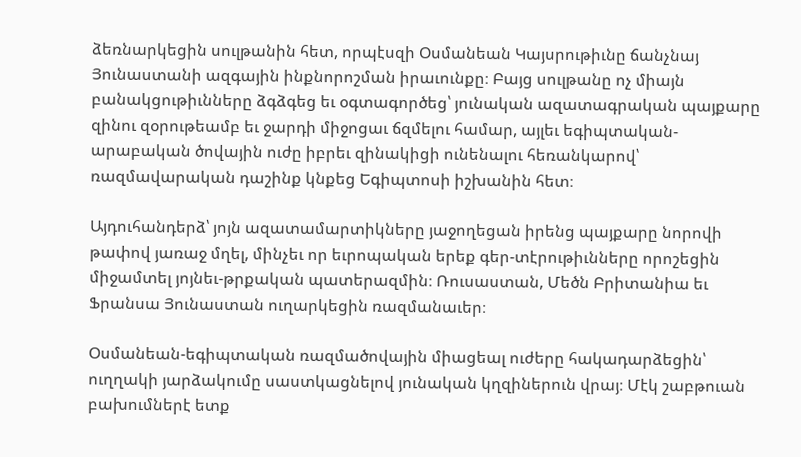ձեռնարկեցին սուլթանին հետ, որպէսզի Օսմանեան Կայսրութիւնը ճանչնայ Յունաստանի ազգային ինքնորոշման իրաւունքը։ Բայց սուլթանը ոչ միայն բանակցութիւնները ձգձգեց եւ օգտագործեց՝ յունական ազատագրական պայքարը զինու զօրութեամբ եւ ջարդի միջոցաւ ճզմելու համար, այլեւ եգիպտական-արաբական ծովային ուժը իբրեւ զինակիցի ունենալու հեռանկարով՝ ռազմավարական դաշինք կնքեց Եգիպտոսի իշխանին հետ։

Այդուհանդերձ՝ յոյն ազատամարտիկները յաջողեցան իրենց պայքարը նորովի թափով յառաջ մղել, մինչեւ որ եւրոպական երեք գեր-տէրութիւնները որոշեցին միջամտել յոյնեւ-թրքական պատերազմին։ Ռուսաստան, Մեծն Բրիտանիա եւ Ֆրանսա Յունաստան ուղարկեցին ռազմանաւեր։

Օսմանեան-եգիպտական ռազմածովային միացեալ ուժերը հակադարձեցին՝ ուղղակի յարձակումը սաստկացնելով յունական կղզիներուն վրայ։ Մէկ շաբթուան բախումներէ ետք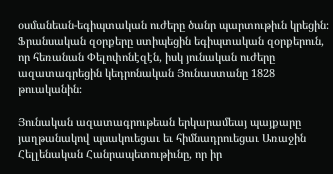օսմանեան-եգիպտական ուժերը ծանր պարտութիւն կրեցին։ Ֆրանսական զօրքերը ստիպեցին եգիպտական զօրքերուն, որ հեռանան Փելոփոնէզէն, իսկ յունական ուժերը ազատագրեցին կեդրոնական Յունաստանը 1828 թուականին։

Յունական ազատագրութեան երկարամեայ պայքարը յաղթանակով պսակուեցաւ եւ հիմնադրուեցաւ Առաջին Հելլենական Հանրապետութիւնը, որ իր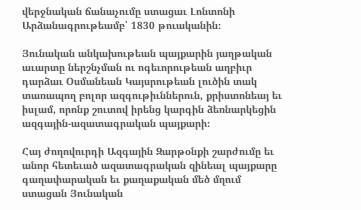վերջնական ճանաչումը ստացաւ Լոնտոնի Արձանագրութեամբ՝ 1830 թուականին։

Յունական անկախութեան պայքարին յաղթական աւարտը ներշնչման ու ոգեւորութեան աղբիւր դարձաւ Օսմանեան Կայսրութեան լուծին տակ տառապող բոլոր ազգութիւններուն, քրիստոնեայ եւ իսլամ, որոնք շուտով իրենց կարգին ձեռնարկեցին ազգային-ազատագրական պայքարի։

Հայ ժողովուրդի Ազգային Զարթօնքի շարժումը եւ անոր հետեւած ազատագրական զինեալ պայքարը գաղափարական եւ քաղաքական մեծ մղում ստացան Յունական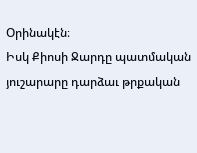Օրինակէն։
Իսկ Քիոսի Ջարդը պատմական յուշարարը դարձաւ թրքական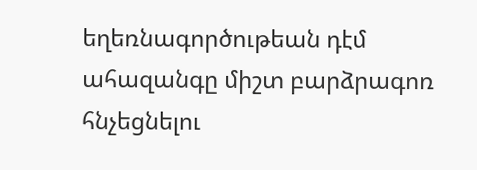եղեռնագործութեան դէմ ահազանգը միշտ բարձրագոռ հնչեցնելու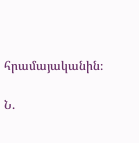հրամայականին։

Ն.